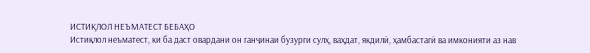ИСТИҚЛОЛ НЕЪМАТЕСТ БЕБАҲО
Истиқлол неъматест, ки ба даст овардани он ганҷинаи бузурги сулҳ, ваҳдат, якдилӣ, ҳамбастагӣ ва имконияти аз нав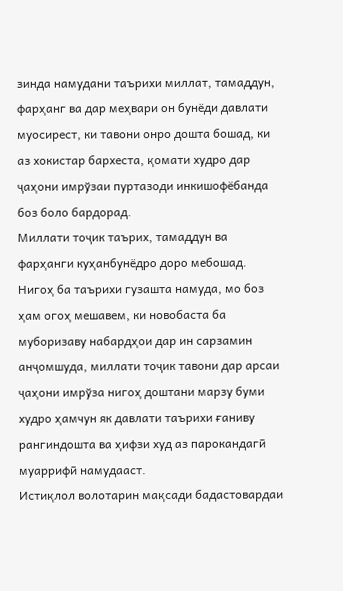зинда намудани таърихи миллат, тамаддун, фарҳанг ва дар меҳвари он бунёди давлати муосирест, ки тавони онро дошта бошад, ки аз хокистар бархеста, қомати худро дар ҷаҳони имрўзаи пуртазоди инкишофёбанда боз боло бардорад.
Миллати тоҷик таърих, тамаддун ва фарҳанги куҳанбунёдро доро мебошад. Нигоҳ ба таърихи гузашта намуда, мо боз ҳам огоҳ мешавем, ки новобаста ба муборизаву набардҳои дар ин сарзамин анҷомшуда, миллати тоҷик тавони дар арсаи ҷаҳони имрўза нигоҳ доштани марзу буми худро ҳамчун як давлати таърихи ғаниву рангиндошта ва ҳифзи худ аз парокандагӣ муаррифӣ намудааст.
Истиқлол волотарин мақсади бадастовардаи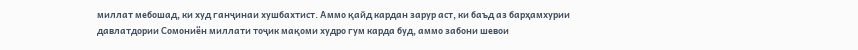миллат мебошад, ки худ ганҷинаи хушбахтист. Аммо қайд кардан зарур аст, ки баъд аз барҳамхурии давлатдории Сомониён миллати тоҷик мақоми худро гум карда буд, аммо забони шевои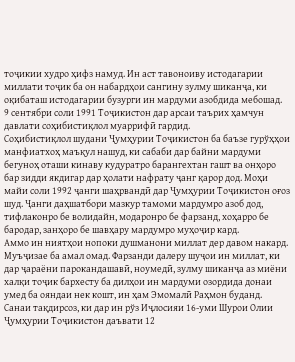тоҷикии худро ҳифз намуд. Ин аст тавоноиву истодагарии миллати тоҷик ба он набардҳои сангину зулму шиканҷа, ки оқибаташ истодагарии бузурги ин мардуми азобдида мебошад.
9 сентябри соли 1991 Тоҷикистон дар арсаи таърих ҳамчун давлати соҳибистиқлол муаррифӣ гардид.
Соҳибистиқлол шудани Ҷумҳурии Тоҷикистон ба баъзе гурўҳҳои манфиатхоҳ маъқул нашуд, ки сабаби дар байни мардуми бегуноҳ оташи кинаву кудуратро барангехтан гашт ва онҳоро бар зидди якдигар дар ҳолати нафрату ҷанг қарор дод. Моҳи майи соли 1992 ҷанги шаҳрвандӣ дар Ҷумҳурии Тоҷикистон оғоз шуд. Ҷанги даҳшатбори мазкур тамоми мардумро азоб дод, тифлаконро бе волидайн, модаронро бе фарзанд, хоҳарро бе бародар, занҳоро бе шавҳару мардумро муҳоҷир кард.
Аммо ин ниятҳои нопоки душманони миллат дер давом накард. Муъҷизае ба амал омад. Фарзанди далеру шуҷои ин миллат, ки дар ҷараёни парокандашавӣ, ноумедӣ, зулму шиканҷа аз миёни халқи тоҷик бархесту ба дилҳои ин мардуми озордида донаи умед ба ояндаи нек кошт, ин ҳам Эмомалӣ Раҳмон буданд.
Санаи тақдирсоз, ки дар ин рўз Иҷлосияи 16-уми Шурои Олии Ҷумҳурии Тоҷикистон даъвати 12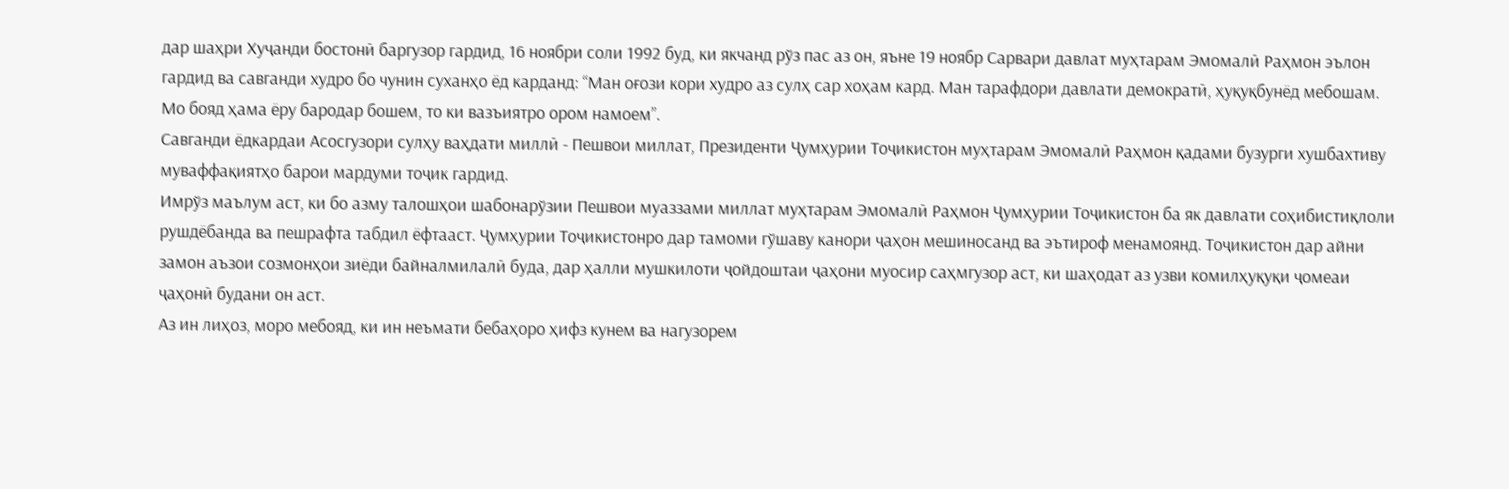дар шаҳри Хуҷанди бостонӣ баргузор гардид, 16 ноябри соли 1992 буд, ки якчанд рўз пас аз он, яъне 19 ноябр Сарвари давлат муҳтарам Эмомалӣ Раҳмон эълон гардид ва савганди худро бо чунин суханҳо ёд карданд: “Ман оғози кори худро аз сулҳ сар хоҳам кард. Ман тарафдори давлати демократӣ, ҳуқуқбунёд мебошам. Мо бояд ҳама ёру бародар бошем, то ки вазъиятро ором намоем”.
Савганди ёдкардаи Асосгузори сулҳу ваҳдати миллӣ - Пешвои миллат, Президенти Ҷумҳурии Тоҷикистон муҳтарам Эмомалӣ Раҳмон қадами бузурги хушбахтиву муваффақиятҳо барои мардуми тоҷик гардид.
Имрўз маълум аст, ки бо азму талошҳои шабонарўзии Пешвои муаззами миллат муҳтарам Эмомалӣ Раҳмон Ҷумҳурии Тоҷикистон ба як давлати соҳибистиқлоли рушдёбанда ва пешрафта табдил ёфтааст. Ҷумҳурии Тоҷикистонро дар тамоми гўшаву канори ҷаҳон мешиносанд ва эътироф менамоянд. Тоҷикистон дар айни замон аъзои созмонҳои зиёди байналмилалӣ буда, дар ҳалли мушкилоти ҷойдоштаи ҷаҳони муосир саҳмгузор аст, ки шаҳодат аз узви комилҳуқуқи ҷомеаи ҷаҳонӣ будани он аст.
Аз ин лиҳоз, моро мебояд, ки ин неъмати бебаҳоро ҳифз кунем ва нагузорем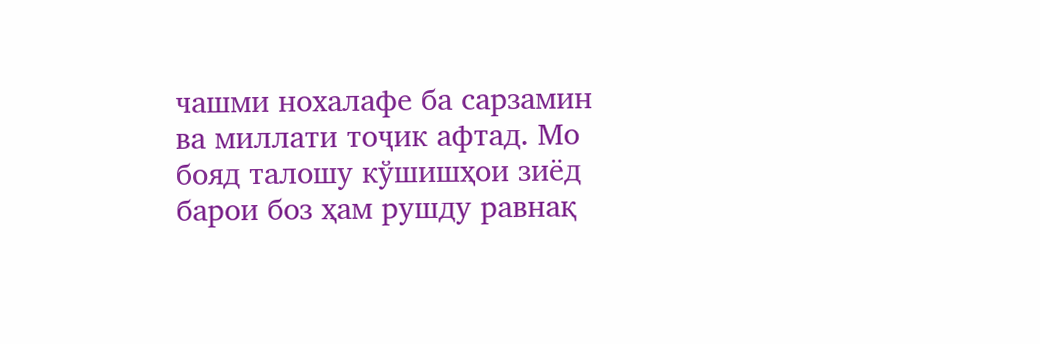чашми нохалафе ба сарзамин ва миллати тоҷик афтад. Мо бояд талошу кўшишҳои зиёд барои боз ҳам рушду равнақ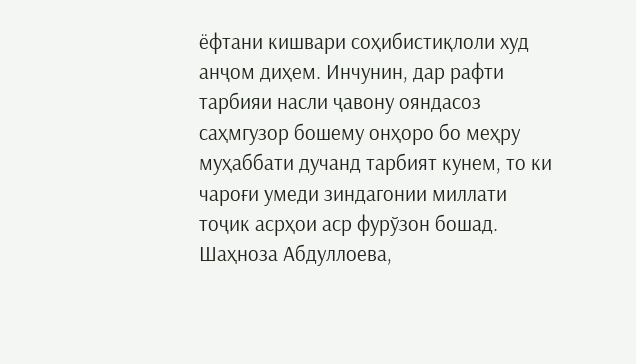ёфтани кишвари соҳибистиқлоли худ анҷом диҳем. Инчунин, дар рафти тарбияи насли ҷавону ояндасоз саҳмгузор бошему онҳоро бо меҳру муҳаббати дучанд тарбият кунем, то ки чароғи умеди зиндагонии миллати тоҷик асрҳои аср фурўзон бошад.
Шаҳноза Абдуллоева,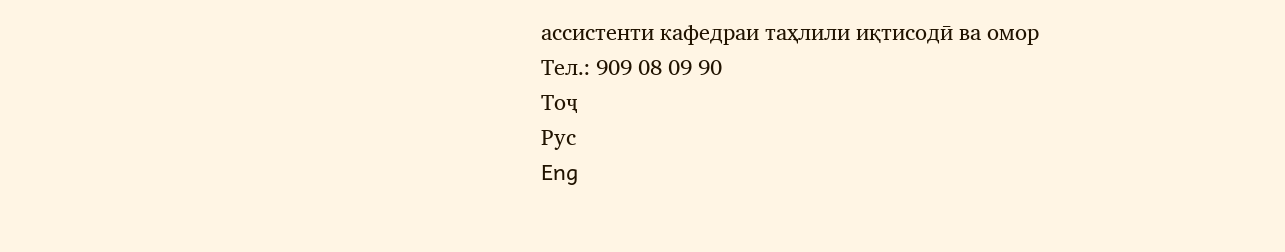ассистенти кафедраи таҳлили иқтисодӣ ва омор
Тел.: 909 08 09 90
Тоҷ
Рус
Eng